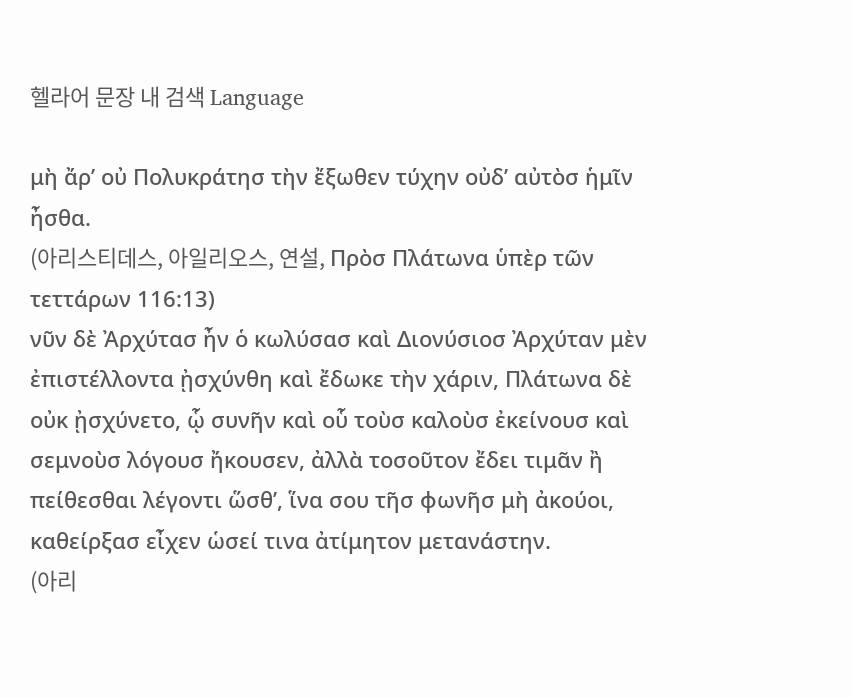헬라어 문장 내 검색 Language

μὴ ἄρ’ οὐ Πολυκράτησ τὴν ἔξωθεν τύχην οὐδ’ αὐτὸσ ἡμῖν ἦσθα.
(아리스티데스, 아일리오스, 연설, Πρὸσ Πλάτωνα ὑπὲρ τῶν τεττάρων 116:13)
νῦν δὲ Ἀρχύτασ ἦν ὁ κωλύσασ καὶ Διονύσιοσ Ἀρχύταν μὲν ἐπιστέλλοντα ᾐσχύνθη καὶ ἔδωκε τὴν χάριν, Πλάτωνα δὲ οὐκ ᾐσχύνετο, ᾧ συνῆν καὶ οὗ τοὺσ καλοὺσ ἐκείνουσ καὶ σεμνοὺσ λόγουσ ἤκουσεν, ἀλλὰ τοσοῦτον ἔδει τιμᾶν ἢ πείθεσθαι λέγοντι ὥσθ’, ἵνα σου τῆσ φωνῆσ μὴ ἀκούοι, καθείρξασ εἶχεν ὡσεί τινα ἀτίμητον μετανάστην.
(아리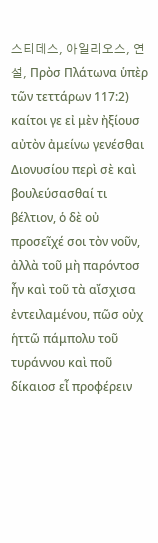스티데스, 아일리오스, 연설, Πρὸσ Πλάτωνα ὑπὲρ τῶν τεττάρων 117:2)
καίτοι γε εἰ μὲν ἠξίουσ αὐτὸν ἀμείνω γενέσθαι Διονυσίου περὶ σὲ καὶ βουλεύσασθαί τι βέλτιον, ὁ δὲ οὐ προσεῖχέ σοι τὸν νοῦν, ἀλλὰ τοῦ μὴ παρόντοσ ἦν καὶ τοῦ τὰ αἴσχισα ἐντειλαμένου, πῶσ οὐχ ἡττῶ πάμπολυ τοῦ τυράννου καὶ ποῦ δίκαιοσ εἶ προφέρειν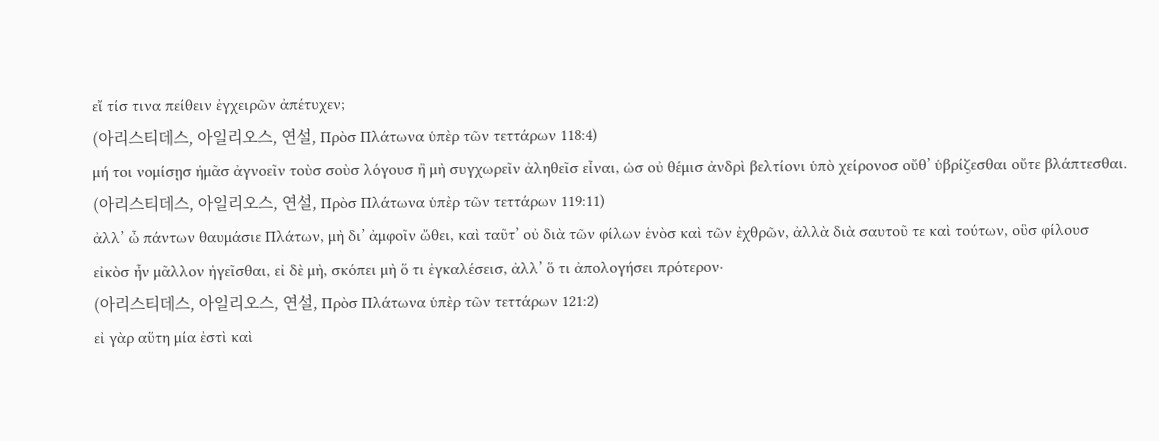εἴ τίσ τινα πείθειν ἐγχειρῶν ἀπέτυχεν;
(아리스티데스, 아일리오스, 연설, Πρὸσ Πλάτωνα ὑπὲρ τῶν τεττάρων 118:4)
μή τοι νομίσῃσ ἡμᾶσ ἀγνοεῖν τοὺσ σοὺσ λόγουσ ἢ μὴ συγχωρεῖν ἀληθεῖσ εἶναι, ὡσ οὐ θέμισ ἀνδρὶ βελτίονι ὑπὸ χείρονοσ οὔθ’ ὑβρίζεσθαι οὔτε βλάπτεσθαι.
(아리스티데스, 아일리오스, 연설, Πρὸσ Πλάτωνα ὑπὲρ τῶν τεττάρων 119:11)
ἀλλ’ ὦ πάντων θαυμάσιε Πλάτων, μὴ δι’ ἀμφοῖν ὤθει, καὶ ταῦτ’ οὐ διὰ τῶν φίλων ἑνὸσ καὶ τῶν ἐχθρῶν, ἀλλὰ διὰ σαυτοῦ τε καὶ τούτων, οὓσ φίλουσ εἰκὸσ ἦν μᾶλλον ἡγεῖσθαι, εἰ δὲ μὴ, σκόπει μὴ ὅ τι ἐγκαλέσεισ, ἀλλ’ ὅ τι ἀπολογήσει πρότερον·
(아리스티데스, 아일리오스, 연설, Πρὸσ Πλάτωνα ὑπὲρ τῶν τεττάρων 121:2)
εἰ γὰρ αὕτη μία ἐστὶ καὶ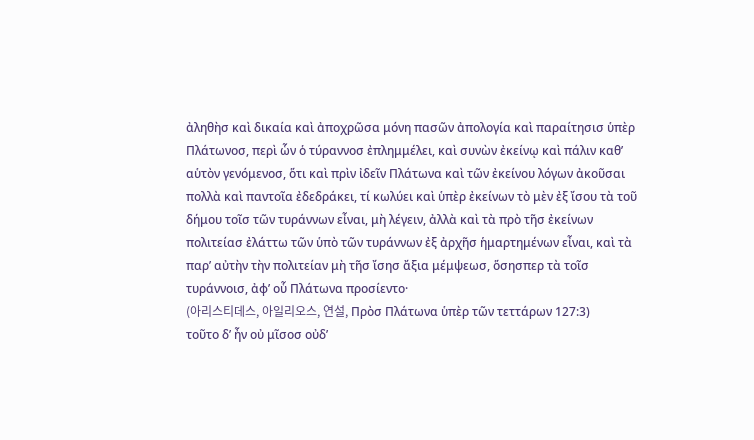ἀληθὴσ καὶ δικαία καὶ ἀποχρῶσα μόνη πασῶν ἀπολογία καὶ παραίτησισ ὑπὲρ Πλάτωνοσ, περὶ ὧν ὁ τύραννοσ ἐπλημμέλει, καὶ συνὼν ἐκείνῳ καὶ πάλιν καθ’ αὑτὸν γενόμενοσ, ὅτι καὶ πρὶν ἰδεῖν Πλάτωνα καὶ τῶν ἐκείνου λόγων ἀκοῦσαι πολλὰ καὶ παντοῖα ἐδεδράκει, τί κωλύει καὶ ὑπὲρ ἐκείνων τὸ μὲν ἐξ ἴσου τὰ τοῦ δήμου τοῖσ τῶν τυράννων εἶναι, μὴ λέγειν, ἀλλὰ καὶ τὰ πρὸ τῆσ ἐκείνων πολιτείασ ἐλάττω τῶν ὑπὸ τῶν τυράννων ἐξ ἀρχῆσ ἡμαρτημένων εἶναι, καὶ τὰ παρ’ αὐτὴν τὴν πολιτείαν μὴ τῆσ ἴσησ ἄξια μέμψεωσ, ὅσησπερ τὰ τοῖσ τυράννοισ, ἀφ’ οὗ Πλάτωνα προσίεντο·
(아리스티데스, 아일리오스, 연설, Πρὸσ Πλάτωνα ὑπὲρ τῶν τεττάρων 127:3)
τοῦτο δ’ ἦν οὐ μῖσοσ οὐδ’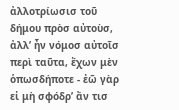ἀλλοτρίωσισ τοῦ δήμου πρὸσ αὐτοὺσ, ἀλλ’ ἦν νόμοσ αὐτοῖσ περὶ ταῦτα, ἔχων μὲν ὁπωσδήποτε ‐ ἐῶ γὰρ εἰ μὴ σφόδρ’ ἄν τισ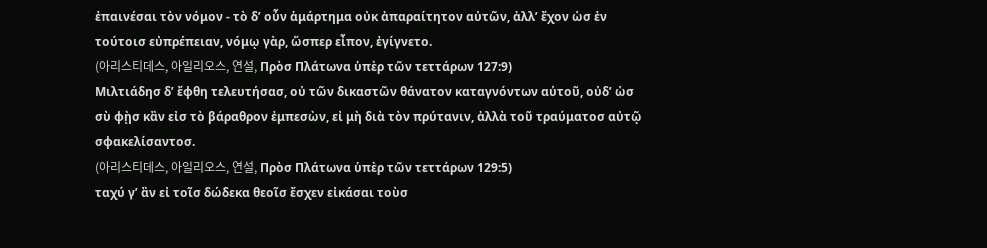ἐπαινέσαι τὸν νόμον ‐ τὸ δ’ οὖν ἁμάρτημα οὐκ ἀπαραίτητον αὐτῶν, ἀλλ’ ἔχον ὡσ ἐν τούτοισ εὐπρέπειαν, νόμῳ γὰρ, ὥσπερ εἶπον, ἐγίγνετο.
(아리스티데스, 아일리오스, 연설, Πρὸσ Πλάτωνα ὑπὲρ τῶν τεττάρων 127:9)
Μιλτιάδησ δ’ ἔφθη τελευτήσασ, οὐ τῶν δικαστῶν θάνατον καταγνόντων αὐτοῦ, οὐδ’ ὡσ σὺ φῂσ κἂν εἰσ τὸ βάραθρον ἐμπεσὼν, εἰ μὴ διὰ τὸν πρύτανιν, ἀλλὰ τοῦ τραύματοσ αὐτῷ σφακελίσαντοσ.
(아리스티데스, 아일리오스, 연설, Πρὸσ Πλάτωνα ὑπὲρ τῶν τεττάρων 129:5)
ταχύ γ’ ἂν εἰ τοῖσ δώδεκα θεοῖσ ἔσχεν εἰκάσαι τοὺσ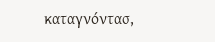καταγνόντασ,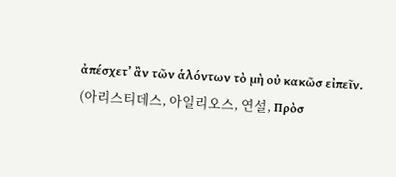ἀπέσχετ’ ἂν τῶν ἁλόντων τὸ μὴ οὐ κακῶσ εἰπεῖν.
(아리스티데스, 아일리오스, 연설, Πρὸσ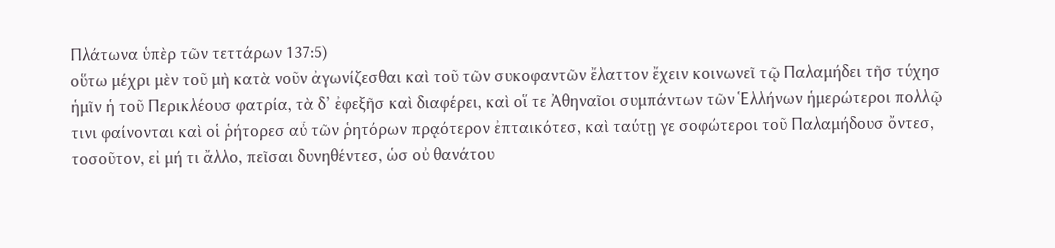Πλάτωνα ὑπὲρ τῶν τεττάρων 137:5)
οὕτω μέχρι μὲν τοῦ μὴ κατὰ νοῦν ἀγωνίζεσθαι καὶ τοῦ τῶν συκοφαντῶν ἔλαττον ἔχειν κοινωνεῖ τῷ Παλαμήδει τῆσ τύχησ ἡμῖν ἡ τοῦ Περικλέουσ φατρία, τὰ δ’ ἐφεξῆσ καὶ διαφέρει, καὶ οἵ τε Ἀθηναῖοι συμπάντων τῶν Ἑλλήνων ἡμερώτεροι πολλῷ τινι φαίνονται καὶ οἱ ῥήτορεσ αὖ τῶν ῥητόρων πρᾳότερον ἐπταικότεσ, καὶ ταύτῃ γε σοφώτεροι τοῦ Παλαμήδουσ ὄντεσ, τοσοῦτον, εἰ μή τι ἄλλο, πεῖσαι δυνηθέντεσ, ὡσ οὐ θανάτου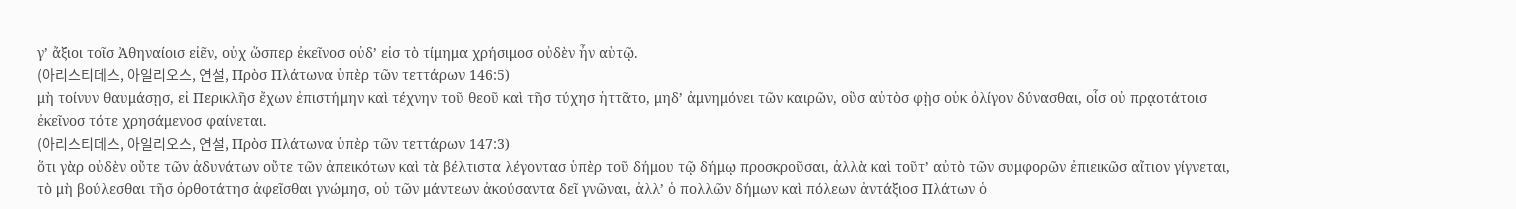γ’ ἄξιοι τοῖσ Ἀθηναίοισ εἰε͂ν, οὐχ ὥσπερ ἐκεῖνοσ οὐδ’ εἰσ τὸ τίμημα χρήσιμοσ οὐδὲν ἦν αὑτῷ.
(아리스티데스, 아일리오스, 연설, Πρὸσ Πλάτωνα ὑπὲρ τῶν τεττάρων 146:5)
μὴ τοίνυν θαυμάσῃσ, εἰ Περικλῆσ ἔχων ἐπιστήμην καὶ τέχνην τοῦ θεοῦ καὶ τῆσ τύχησ ἡττᾶτο, μηδ’ ἀμνημόνει τῶν καιρῶν, οὓσ αὐτὸσ φῂσ οὐκ ὀλίγον δύνασθαι, οἷσ οὐ πρᾳοτάτοισ ἐκεῖνοσ τότε χρησάμενοσ φαίνεται.
(아리스티데스, 아일리오스, 연설, Πρὸσ Πλάτωνα ὑπὲρ τῶν τεττάρων 147:3)
ὅτι γὰρ οὐδὲν οὔτε τῶν ἀδυνάτων οὔτε τῶν ἀπεικότων καὶ τὰ βέλτιστα λέγοντασ ὑπὲρ τοῦ δήμου τῷ δήμῳ προσκροῦσαι, ἀλλὰ καὶ τοῦτ’ αὐτὸ τῶν συμφορῶν ἐπιεικῶσ αἴτιον γίγνεται, τὸ μὴ βούλεσθαι τῆσ ὀρθοτάτησ ἀφεῖσθαι γνώμησ, οὐ τῶν μάντεων ἀκούσαντα δεῖ γνῶναι, ἀλλ’ ὁ πολλῶν δήμων καὶ πόλεων ἀντάξιοσ Πλάτων ὁ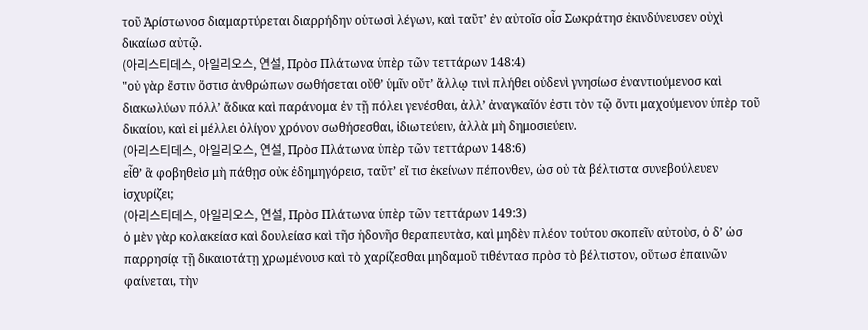τοῦ Ἀρίστωνοσ διαμαρτύρεται διαρρήδην οὑτωσὶ λέγων, καὶ ταῦτ’ ἐν αὐτοῖσ οἷσ Σωκράτησ ἐκινδύνευσεν οὐχὶ δικαίωσ αὐτῷ.
(아리스티데스, 아일리오스, 연설, Πρὸσ Πλάτωνα ὑπὲρ τῶν τεττάρων 148:4)
"οὐ γὰρ ἔστιν ὅστισ ἀνθρώπων σωθήσεται οὔθ’ ὑμῖν οὔτ’ ἄλλῳ τινὶ πλήθει οὐδενὶ γνησίωσ ἐναντιούμενοσ καὶ διακωλύων πόλλ’ ἄδικα καὶ παράνομα ἐν τῇ πόλει γενέσθαι, ἀλλ’ ἀναγκαῖόν ἐστι τὸν τῷ ὄντι μαχούμενον ὑπὲρ τοῦ δικαίου, καὶ εἰ μέλλει ὀλίγον χρόνον σωθήσεσθαι, ἰδιωτεύειν, ἀλλὰ μὴ δημοσιεύειν.
(아리스티데스, 아일리오스, 연설, Πρὸσ Πλάτωνα ὑπὲρ τῶν τεττάρων 148:6)
εἶθ’ ἃ φοβηθεὶσ μὴ πάθῃσ οὐκ ἐδημηγόρεισ, ταῦτ’ εἴ τισ ἐκείνων πέπονθεν, ὡσ οὐ τὰ βέλτιστα συνεβούλευεν ἰσχυρίζει;
(아리스티데스, 아일리오스, 연설, Πρὸσ Πλάτωνα ὑπὲρ τῶν τεττάρων 149:3)
ὁ μὲν γὰρ κολακείασ καὶ δουλείασ καὶ τῆσ ἡδονῆσ θεραπευτὰσ, καὶ μηδὲν πλέον τούτου σκοπεῖν αὐτοὺσ, ὁ δ’ ὡσ παρρησίᾳ τῇ δικαιοτάτῃ χρωμένουσ καὶ τὸ χαρίζεσθαι μηδαμοῦ τιθέντασ πρὸσ τὸ βέλτιστον, οὕτωσ ἐπαινῶν φαίνεται, τὴν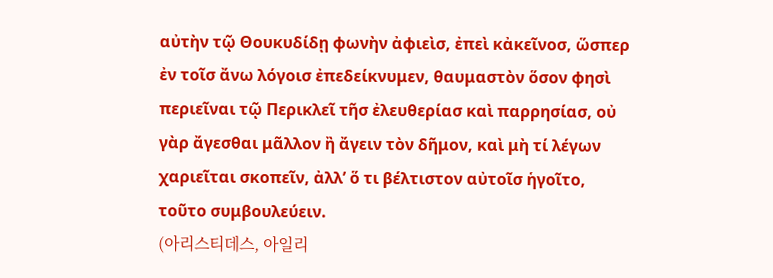αὐτὴν τῷ Θουκυδίδῃ φωνὴν ἀφιεὶσ, ἐπεὶ κἀκεῖνοσ, ὥσπερ ἐν τοῖσ ἄνω λόγοισ ἐπεδείκνυμεν, θαυμαστὸν ὅσον φησὶ περιεῖναι τῷ Περικλεῖ τῆσ ἐλευθερίασ καὶ παρρησίασ, οὐ γὰρ ἄγεσθαι μᾶλλον ἢ ἄγειν τὸν δῆμον, καὶ μὴ τί λέγων χαριεῖται σκοπεῖν, ἀλλ’ ὅ τι βέλτιστον αὐτοῖσ ἡγοῖτο, τοῦτο συμβουλεύειν.
(아리스티데스, 아일리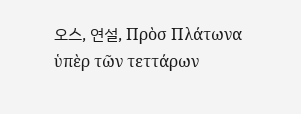오스, 연설, Πρὸσ Πλάτωνα ὑπὲρ τῶν τεττάρων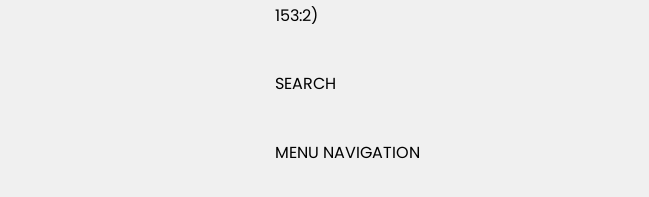153:2)

SEARCH

MENU NAVIGATION